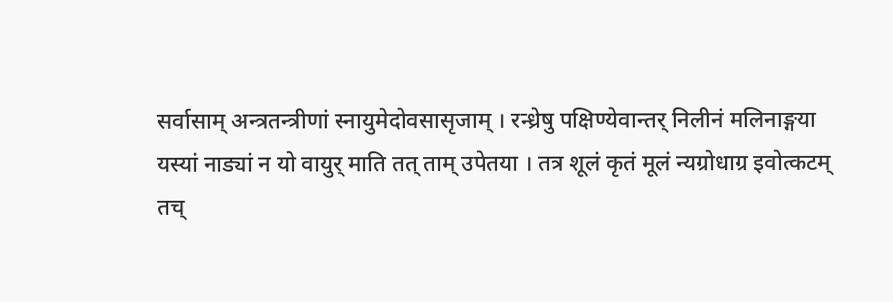सर्वासाम् अन्त्रतन्त्रीणां स्नायुमेदोवसासृजाम् । रन्ध्रेषु पक्षिण्येवान्तर् निलीनं मलिनाङ्गया
यस्यां नाड्यां न यो वायुर् माति तत् ताम् उपेतया । तत्र शूलं कृतं मूलं न्यग्रोधाग्र इवोत्कटम्
तच्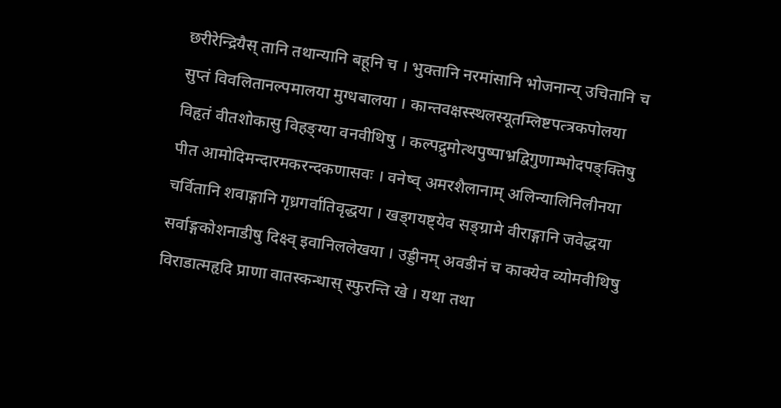छरीरेन्द्रियैस् तानि तथान्यानि बहूनि च । भुक्तानि नरमांसानि भोजनान्य् उचितानि च
सुप्तं विवलितानल्पमालया मुग्धबालया । कान्तवक्षस्स्थलस्यूतम्लिष्टपत्त्रकपोलया
विहृतं वीतशोकासु विहङ्ग्या वनवीथिषु । कल्पद्रुमोत्थपुष्पाभ्रद्विगुणाम्भोदपङ्क्तिषु
पीत आमोदिमन्दारमकरन्दकणासवः । वनेष्व् अमरशैलानाम् अलिन्यालिनिलीनया
चर्वितानि शवाङ्गानि गृध्रगर्वातिवृद्धया । खड्गयष्ट्येव सङ्ग्रामे वीराङ्गानि जवेद्धया
सर्वाङ्गकोशनाडीषु दिक्ष्व् इवानिललेखया । उड्डीनम् अवडीनं च काक्येव व्योमवीथिषु
विराडात्महृदि प्राणा वातस्कन्धास् स्फुरन्ति खे । यथा तथा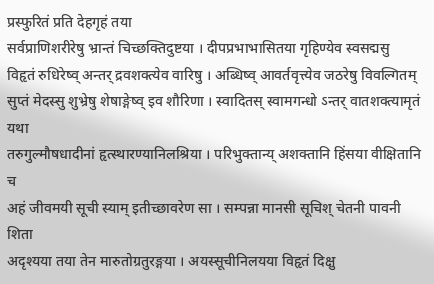प्रस्फुरितं प्रति देहगृहं तया
सर्वप्राणिशरीरेषु भ्रान्तं चिच्छक्तिदुष्टया । दीपप्रभाभासितया गृहिण्येव स्वसद्मसु
विहृतं रुधिरेष्व् अन्तर् द्रवशक्त्येव वारिषु । अब्धिष्व् आवर्तवृत्त्येव जठरेषु विवल्गितम्
सुप्तं मेदस्सु शुभ्रेषु शेषाङ्गेष्व् इव शौरिणा । स्वादितस् स्वामगन्धो ऽन्तर् वातशक्त्यामृतं यथा
तरुगुल्मौषधादीनां हृत्स्थारण्यानिलश्रिया । परिभुक्तान्य् अशक्तानि हिंसया वीक्षितानि च
अहं जीवमयी सूची स्याम् इतीच्छावरेण सा । सम्पन्ना मानसी सूचिश् चेतनी पावनी शिता
अदृश्यया तया तेन मारुतोग्रतुरङ्गया । अयस्सूचीनिलयया विहृतं दिक्षु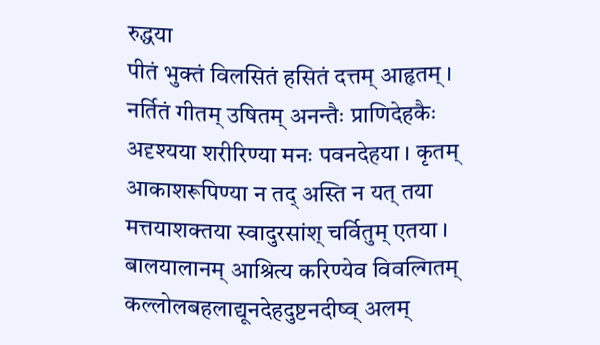रुद्धया
पीतं भुक्तं विलसितं हसितं दत्तम् आहृतम् । नर्तितं गीतम् उषितम् अनन्तैः प्राणिदेहकैः
अदृश्यया शरीरिण्या मनः पवनदेहया । कृतम् आकाशरूपिण्या न तद् अस्ति न यत् तया
मत्तयाशक्तया स्वादुरसांश् चर्वितुम् एतया । बालयालानम् आश्रित्य करिण्येव विवल्गितम्
कल्लोलबहलाद्यूनदेहदुष्टनदीष्व् अलम्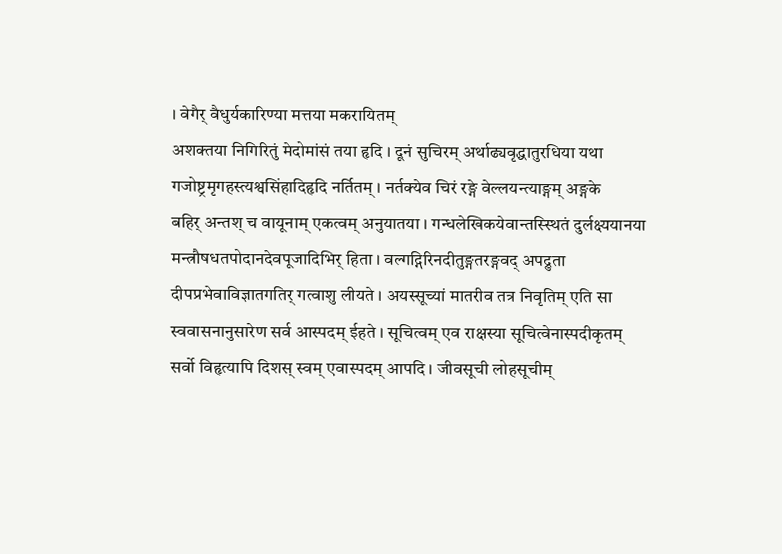। वेगैर् वैधुर्यकारिण्या मत्तया मकरायितम्
अशक्तया निगिरितुं मेदोमांसं तया हृदि । दूनं सुचिरम् अर्थाढ्यवृद्धातुरधिया यथा
गजोष्ट्रमृगहस्त्यश्वसिंहादिहृदि नर्तितम् । नर्तक्येव चिरं रङ्गे वेल्लयन्त्याङ्गम् अङ्गके
बहिर् अन्तश् च वायूनाम् एकत्वम् अनुयातया । गन्धलेखिकयेवान्तस्स्थितं दुर्लक्ष्ययानया
मन्त्रौषधतपोदानदेवपूजादिभिर् हिता । वल्गद्गिरिनदीतुङ्गतरङ्गवद् अपद्रुता
दीपप्रभेवाविज्ञातगतिर् गत्वाशु लीयते । अयस्सूच्यां मातरीव तत्र निवृतिम् एति सा
स्ववासनानुसारेण सर्व आस्पदम् ईहते । सूचित्वम् एव राक्षस्या सूचित्वेनास्पदीकृतम्
सर्वो विहृत्यापि दिशस् स्वम् एवास्पदम् आपदि । जीवसूची लोहसूचीम्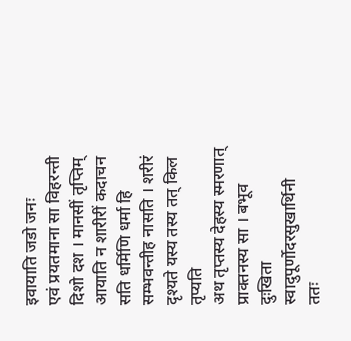इवायाति जडो जनः
एवं प्रयतमाना सा विहरन्ती दिशो दश । मानसीं तृप्तिम् आयाति न शारीरीं कदाचन
सति धर्मिणि धर्मा हि सम्भवन्तीह नासति । शरीरं दृश्यते यस्य तस्य तत् किल तृप्यति
अथ तृप्तस्य देहस्य स्मरणात् प्राक्तनस्य सा । बभूव दुःखिता स्वादुपूर्णोदरसुखार्थिनी
ततः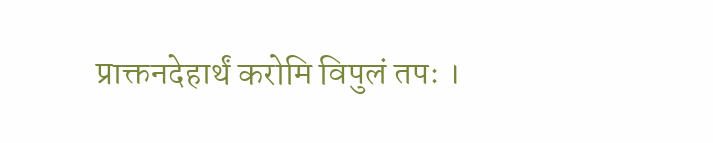प्राक्तनदेहार्थं करोमि विपुलं तपः ।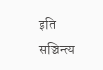इति सञ्चिन्त्य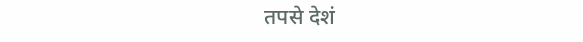तपसे देशं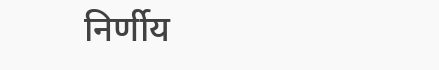निर्णीय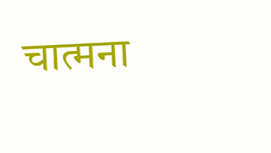चात्मना